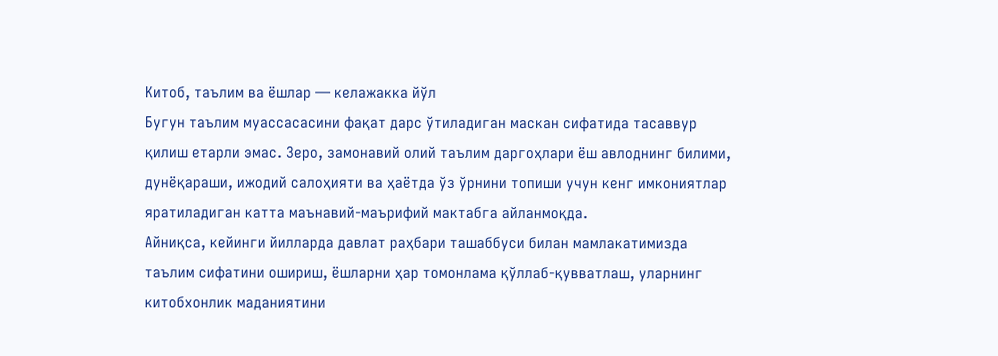Китоб, таълим ва ёшлар — келажакка йўл
Бугун таълим муассасасини фақат дарс ўтиладиган маскан сифатида тасаввур қилиш етарли эмас. Зеро, замонавий олий таълим даргоҳлари ёш авлоднинг билими, дунёқараши, ижодий салоҳияти ва ҳаётда ўз ўрнини топиши учун кенг имкониятлар яратиладиган катта маънавий-маърифий мактабга айланмоқда.
Айниқса, кейинги йилларда давлат раҳбари ташаббуси билан мамлакатимизда таълим сифатини ошириш, ёшларни ҳар томонлама қўллаб-қувватлаш, уларнинг китобхонлик маданиятини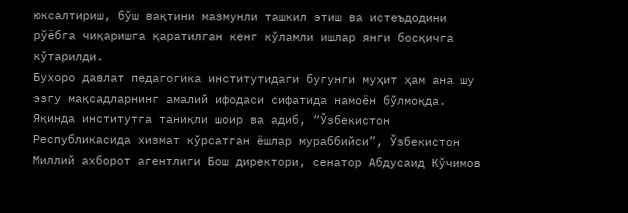юксалтириш, бўш вақтини мазмунли ташкил этиш ва истеъдодини рўёбга чиқаришга қаратилган кенг кўламли ишлар янги босқичга кўтарилди.
Бухоро давлат педагогика институтидаги бугунги муҳит ҳам ана шу эзгу мақсадларнинг амалий ифодаси сифатида намоён бўлмоқда.
Яқинда институтга таниқли шоир ва адиб, “Ўзбекистон Республикасида хизмат кўрсатган ёшлар мураббийси”, Ўзбекистон Миллий ахборот агентлиги Бош директори, сенатор Абдусаид Кўчимов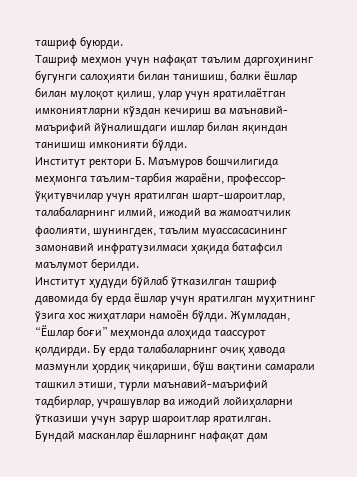ташриф буюрди.
Ташриф меҳмон учун нафақат таълим даргоҳининг бугунги салоҳияти билан танишиш, балки ёшлар билан мулоқот қилиш, улар учун яратилаётган имкониятларни кўздан кечириш ва маънавий-маърифий йўналишдаги ишлар билан яқиндан танишиш имконияти бўлди.
Институт ректори Б. Маъмуров бошчилигида меҳмонга таълим-тарбия жараёни, профессор-ўқитувчилар учун яратилган шарт-шароитлар, талабаларнинг илмий, ижодий ва жамоатчилик фаолияти, шунингдек, таълим муассасасининг замонавий инфратузилмаси ҳақида батафсил маълумот берилди.
Институт ҳудуди бўйлаб ўтказилган ташриф давомида бу ерда ёшлар учун яратилган муҳитнинг ўзига хос жиҳатлари намоён бўлди. Жумладан, “Ёшлар боғи” меҳмонда алоҳида таассурот қолдирди. Бу ерда талабаларнинг очиқ ҳавода мазмунли ҳордиқ чиқариши, бўш вақтини самарали ташкил этиши, турли маънавий-маърифий тадбирлар, учрашувлар ва ижодий лойиҳаларни ўтказиши учун зарур шароитлар яратилган.
Бундай масканлар ёшларнинг нафақат дам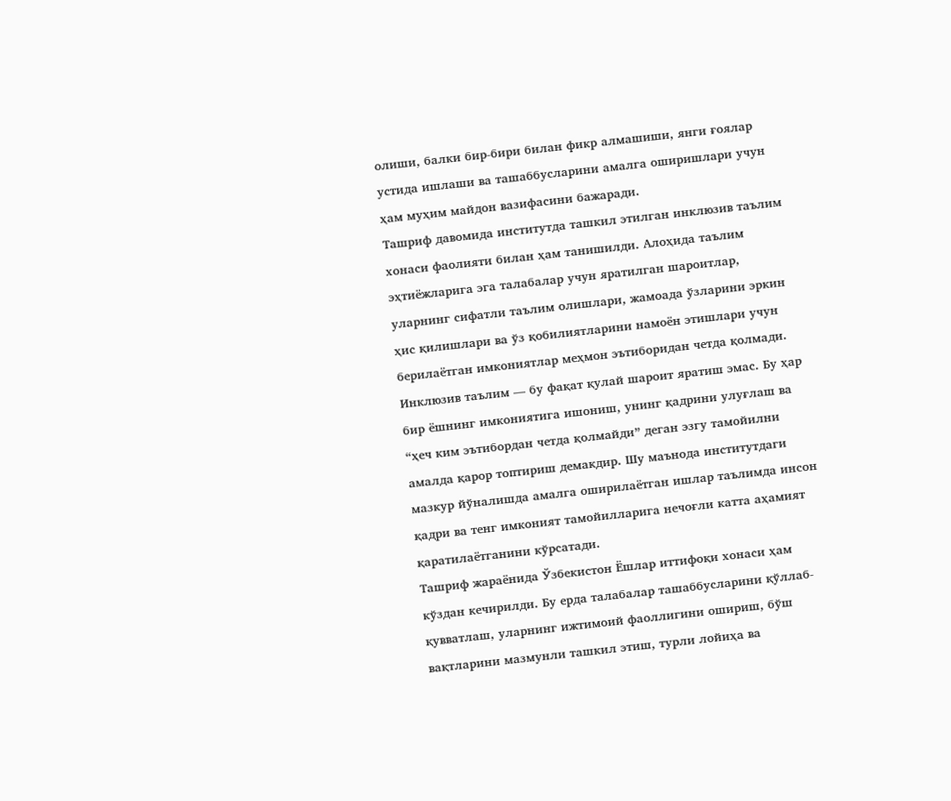олиши, балки бир-бири билан фикр алмашиши, янги ғоялар устида ишлаши ва ташаббусларини амалга оширишлари учун ҳам муҳим майдон вазифасини бажаради.
Ташриф давомида институтда ташкил этилган инклюзив таълим хонаси фаолияти билан ҳам танишилди. Алоҳида таълим эҳтиёжларига эга талабалар учун яратилган шароитлар, уларнинг сифатли таълим олишлари, жамоада ўзларини эркин ҳис қилишлари ва ўз қобилиятларини намоён этишлари учун берилаётган имкониятлар меҳмон эътиборидан четда қолмади.
Инклюзив таълим — бу фақат қулай шароит яратиш эмас. Бу ҳар бир ёшнинг имкониятига ишониш, унинг қадрини улуғлаш ва “ҳеч ким эътибордан четда қолмайди” деган эзгу тамойилни амалда қарор топтириш демакдир. Шу маънода институтдаги мазкур йўналишда амалга оширилаётган ишлар таълимда инсон қадри ва тенг имконият тамойилларига нечоғли катта аҳамият қаратилаётганини кўрсатади.
Ташриф жараёнида Ўзбекистон Ёшлар иттифоқи хонаси ҳам кўздан кечирилди. Бу ерда талабалар ташаббусларини қўллаб-қувватлаш, уларнинг ижтимоий фаоллигини ошириш, бўш вақтларини мазмунли ташкил этиш, турли лойиҳа ва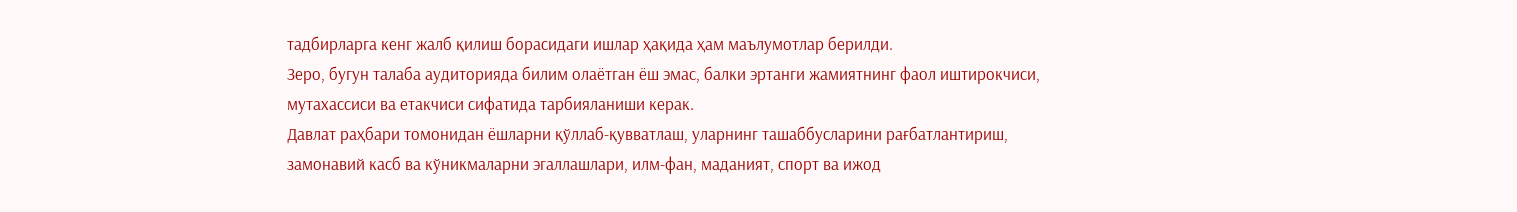тадбирларга кенг жалб қилиш борасидаги ишлар ҳақида ҳам маълумотлар берилди.
Зеро, бугун талаба аудиторияда билим олаётган ёш эмас, балки эртанги жамиятнинг фаол иштирокчиси, мутахассиси ва етакчиси сифатида тарбияланиши керак.
Давлат раҳбари томонидан ёшларни қўллаб-қувватлаш, уларнинг ташаббусларини рағбатлантириш, замонавий касб ва кўникмаларни эгаллашлари, илм-фан, маданият, спорт ва ижод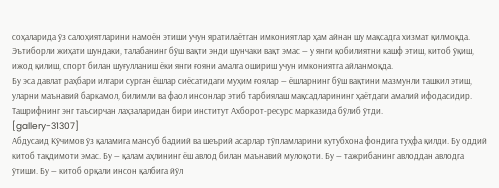соҳаларида ўз салоҳиятларини намоён этиши учун яратилаётган имкониятлар ҳам айнан шу мақсадга хизмат қилмоқда.
Эътиборли жиҳати шундаки, талабанинг бўш вақти энди шунчаки вақт эмас — у янги қобилиятни кашф этиш, китоб ўқиш, ижод қилиш, спорт билан шуғулланиш ёки янги ғояни амалга ошириш учун имкониятга айланмоқда.
Бу эса давлат раҳбари илгари сурган ёшлар сиёсатидаги муҳим ғоялар — ёшларнинг бўш вақтини мазмунли ташкил этиш, уларни маънавий баркамол, билимли ва фаол инсонлар этиб тарбиялаш мақсадларининг ҳаётдаги амалий ифодасидир.
Ташрифнинг энг таъсирчан лаҳзаларидан бири институт Ахборот-ресурс марказида бўлиб ўтди.
[gallery-31307]
Абдусаид Кўчимов ўз қаламига мансуб бадиий ва шеърий асарлар тўпламларини кутубхона фондига туҳфа қилди. Бу оддий китоб тақдимоти эмас. Бу — қалам аҳлининг ёш авлод билан маънавий мулоқоти. Бу — тажрибанинг авлоддан авлодга ўтиши. Бу — китоб орқали инсон қалбига йўл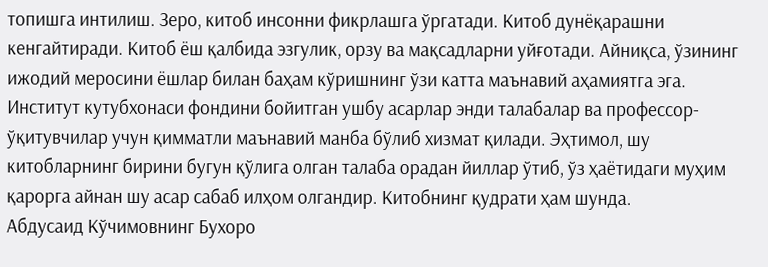топишга интилиш. Зеро, китоб инсонни фикрлашга ўргатади. Китоб дунёқарашни кенгайтиради. Китоб ёш қалбида эзгулик, орзу ва мақсадларни уйғотади. Айниқса, ўзининг ижодий меросини ёшлар билан баҳам кўришнинг ўзи катта маънавий аҳамиятга эга.
Институт кутубхонаси фондини бойитган ушбу асарлар энди талабалар ва профессор-ўқитувчилар учун қимматли маънавий манба бўлиб хизмат қилади. Эҳтимол, шу китобларнинг бирини бугун қўлига олган талаба орадан йиллар ўтиб, ўз ҳаётидаги муҳим қарорга айнан шу асар сабаб илҳом олгандир. Китобнинг қудрати ҳам шунда.
Абдусаид Кўчимовнинг Бухоро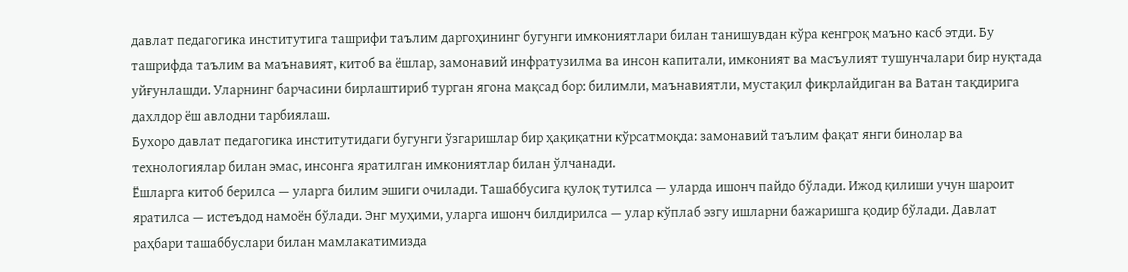давлат педагогика институтига ташрифи таълим даргоҳининг бугунги имкониятлари билан танишувдан кўра кенгроқ маъно касб этди. Бу ташрифда таълим ва маънавият, китоб ва ёшлар, замонавий инфратузилма ва инсон капитали, имконият ва масъулият тушунчалари бир нуқтада уйғунлашди. Уларнинг барчасини бирлаштириб турган ягона мақсад бор: билимли, маънавиятли, мустақил фикрлайдиган ва Ватан тақдирига дахлдор ёш авлодни тарбиялаш.
Бухоро давлат педагогика институтидаги бугунги ўзгаришлар бир ҳақиқатни кўрсатмоқда: замонавий таълим фақат янги бинолар ва технологиялар билан эмас, инсонга яратилган имкониятлар билан ўлчанади.
Ёшларга китоб берилса — уларга билим эшиги очилади. Ташаббусига қулоқ тутилса — уларда ишонч пайдо бўлади. Ижод қилиши учун шароит яратилса — истеъдод намоён бўлади. Энг муҳими, уларга ишонч билдирилса — улар кўплаб эзгу ишларни бажаришга қодир бўлади. Давлат раҳбари ташаббуслари билан мамлакатимизда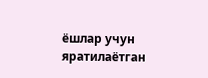ёшлар учун яратилаётган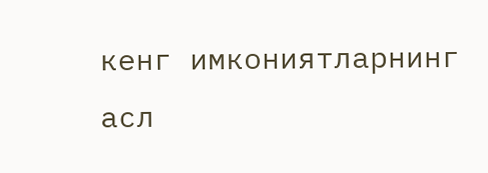кенг имкониятларнинг асл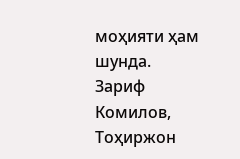моҳияти ҳам шунда.
Зариф Комилов, Тоҳиржон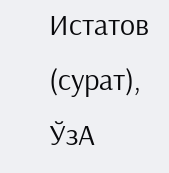Истатов (сурат), ЎзА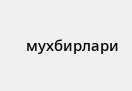мухбирлари